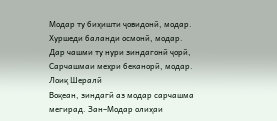Модар ту биҳишти ҷовидонӣ, модар.
Хуршеди баланди осмонӣ, модар.
Дар чашми ту нури зиндагонӣ ҷорӣ,
Сарчашмаи меҳри беканорӣ, модар.
Лоиқ Шералӣ
Воқеан, зиндагӣ аз модар сарчашма мегирад. Зан–Модар олиҳаи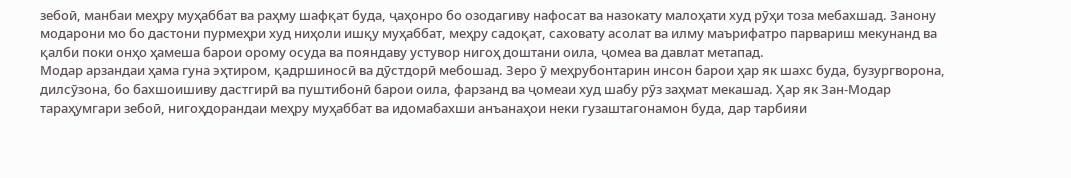зебоӣ, манбаи меҳру муҳаббат ва раҳму шафқат буда, ҷаҳонро бо озодагиву нафосат ва назокату малоҳати худ рӯҳи тоза мебахшад. Занону модарони мо бо дастони пурмеҳри худ ниҳоли ишқу муҳаббат, меҳру садоқат, саховату асолат ва илму маърифатро парвариш мекунанд ва қалби поки онҳо ҳамеша барои орому осуда ва пояндаву устувор нигоҳ доштани оила, ҷомеа ва давлат метапад.
Модар арзандаи ҳама гуна эҳтиром, қадршиносӣ ва дӯстдорӣ мебошад. Зеро ӯ меҳрубонтарин инсон барои ҳар як шахс буда, бузургворона, дилсӯзона, бо бахшоишиву дастгирӣ ва пуштибонӣ барои оила, фарзанд ва ҷомеаи худ шабу рӯз заҳмат мекашад. Ҳар як Зан-Модар тараҳумгари зебоӣ, нигоҳдорандаи меҳру муҳаббат ва идомабахши анъанаҳои неки гузаштагонамон буда, дар тарбияи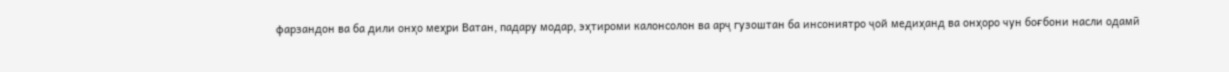фарзандон ва ба дили онҳо меҳри Ватан, падару модар, эҳтироми калонсолон ва арҷ гузоштан ба инсониятро ҷой медиҳанд ва онҳоро чун боғбони насли одамӣ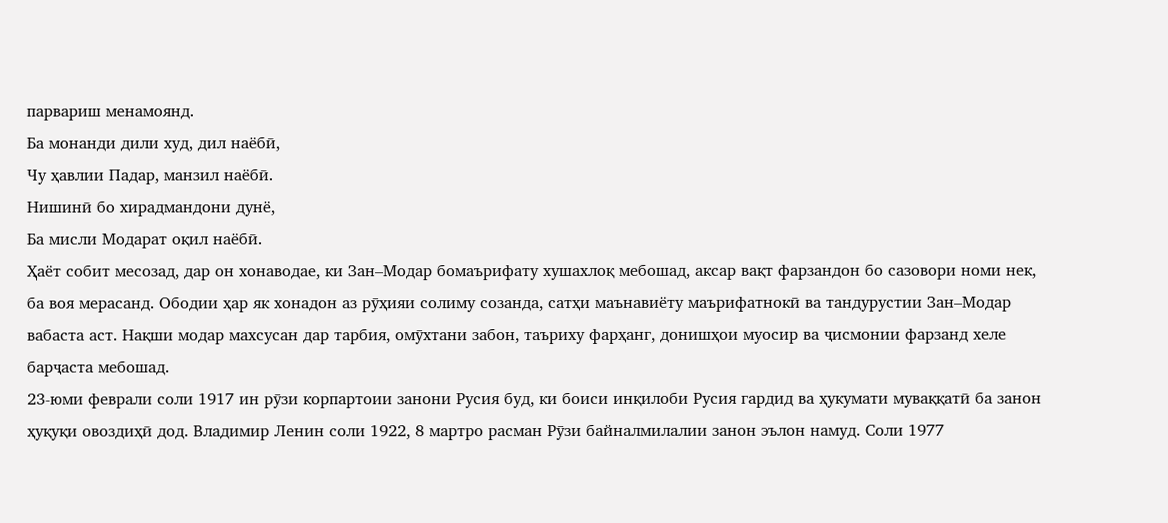парвариш менамоянд.
Ба монанди дили худ, дил наёбӣ,
Чу ҳавлии Падар, манзил наёбӣ.
Нишинӣ бо хирадмандони дунё,
Ба мисли Модарат оқил наёбӣ.
Ҳаёт собит месозад, дар он хонаводае, ки Зан–Модар бомаърифату хушахлоқ мебошад, аксар вақт фарзандон бо сазовори номи нек, ба воя мерасанд. Ободии ҳар як хонадон аз рӯҳияи солиму созанда, сатҳи маънавиёту маърифатнокӣ ва тандурустии Зан–Модар вабаста аст. Нақши модар махсусан дар тарбия, омӯхтани забон, таъриху фарҳанг, донишҳои муосир ва ҷисмонии фарзанд хеле барҷаста мебошад.
23-юми феврали соли 1917 ин рӯзи корпартоии занони Русия буд, ки боиси инқилоби Русия гардид ва ҳукумати муваққатӣ ба занон ҳуқуқи овоздиҳӣ дод. Владимир Ленин соли 1922, 8 мартро расман Рӯзи байналмилалии занон эълон намуд. Соли 1977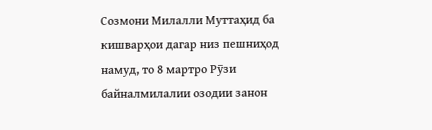Созмони Милалли Муттаҳид ба кишварҳои дагар низ пешниҳод намуд, то 8 мартро Рӯзи байналмилалии озодии занон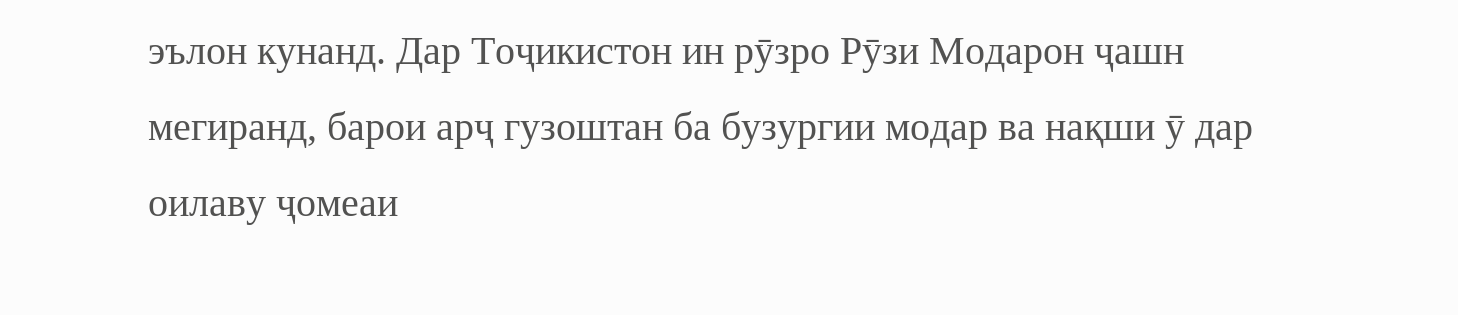эълон кунанд. Дар Тоҷикистон ин рӯзро Рӯзи Модарон ҷашн мегиранд, барои арҷ гузоштан ба бузургии модар ва нақши ӯ дар оилаву ҷомеаи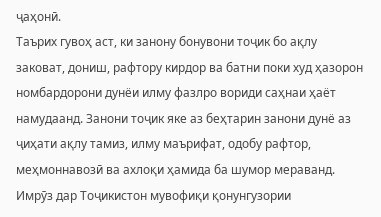ҷаҳонӣ.
Таърих гувоҳ аст, ки занону бонувони тоҷик бо ақлу заковат, дониш, рафтору кирдор ва батни поки худ ҳазорон номбардорони дунёи илму фазлро вориди саҳнаи ҳаёт намудаанд. Занони тоҷик яке аз беҳтарин занони дунё аз ҷиҳати ақлу тамиз, илму маърифат, одобу рафтор, меҳмоннавозӣ ва ахлоқи ҳамида ба шумор мераванд. Имрӯз дар Тоҷикистон мувофиқи қонунгузории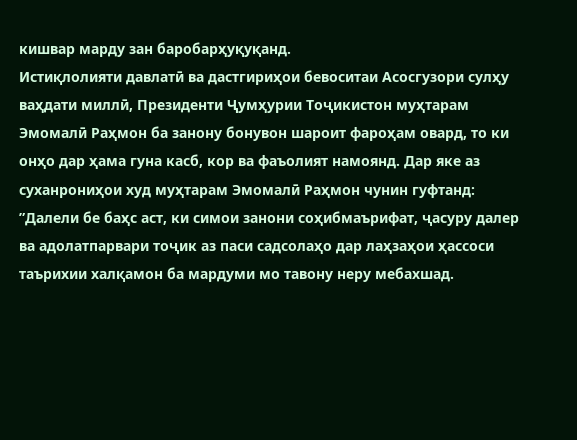кишвар марду зан баробарҳуқуқанд.
Истиқлолияти давлатӣ ва дастгириҳои бевоситаи Асосгузори сулҳу ваҳдати миллӣ, Президенти Ҷумҳурии Тоҷикистон муҳтарам Эмомалӣ Раҳмон ба занону бонувон шароит фароҳам овард, то ки онҳо дар ҳама гуна касб, кор ва фаъолият намоянд. Дар яке аз суханрониҳои худ муҳтарам Эмомалӣ Раҳмон чунин гуфтанд: ”Далели бе баҳс аст, ки симои занони соҳибмаърифат, ҷасуру далер ва адолатпарвари тоҷик аз паси садсолаҳо дар лаҳзаҳои ҳассоси таърихии халқамон ба мардуми мо тавону неру мебахшад.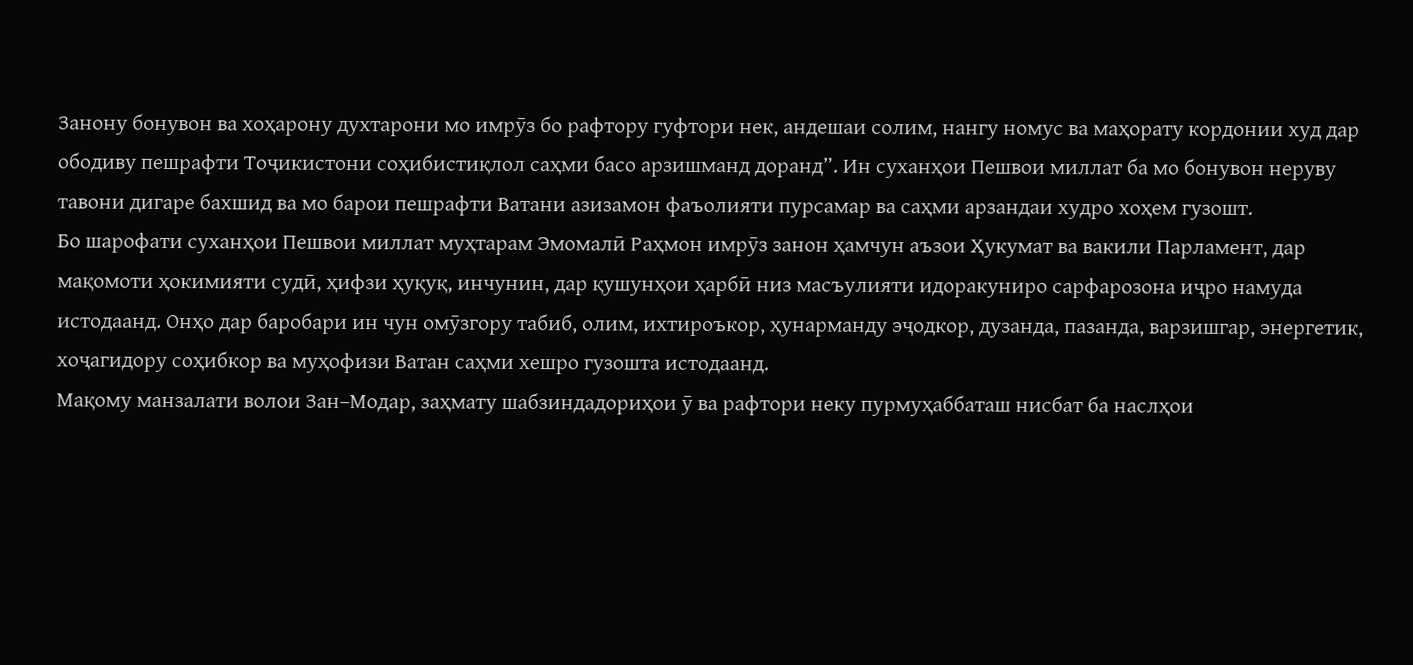Занону бонувон ва хоҳарону духтарони мо имрӯз бо рафтору гуфтори нек, андешаи солим, нангу номус ва маҳорату кордонии худ дар ободиву пешрафти Тоҷикистони соҳибистиқлол саҳми басо арзишманд доранд”. Ин суханҳои Пешвои миллат ба мо бонувон неруву тавони дигаре бахшид ва мо барои пешрафти Ватани азизамон фаъолияти пурсамар ва саҳми арзандаи худро хоҳем гузошт.
Бо шарофати суханҳои Пешвои миллат муҳтарам Эмомалӣ Раҳмон имрӯз занон ҳамчун аъзои Ҳукумат ва вакили Парламент, дар мақомоти ҳокимияти судӣ, ҳифзи ҳуқуқ, инчунин, дар қушунҳои ҳарбӣ низ масъулияти идоракуниро сарфарозона иҷро намуда истодаанд. Онҳо дар баробари ин чун омӯзгору табиб, олим, ихтироъкор, ҳунарманду эҷодкор, дузанда, пазанда, варзишгар, энергетик, хоҷагидору соҳибкор ва муҳофизи Ватан саҳми хешро гузошта истодаанд.
Мақому манзалати волои Зан–Модар, заҳмату шабзиндадориҳои ӯ ва рафтори неку пурмуҳаббаташ нисбат ба наслҳои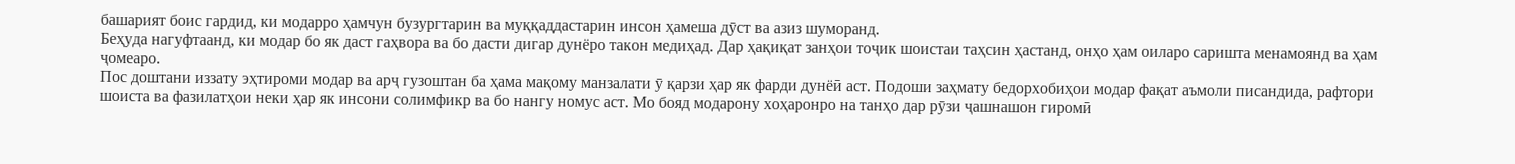башарият боис гардид, ки модарро ҳамчун бузургтарин ва муққаддастарин инсон ҳамеша дӯст ва азиз шуморанд.
Беҳуда нагуфтаанд, ки модар бо як даст гаҳвора ва бо дасти дигар дунёро такон медиҳад. Дар ҳақиқат занҳои тоҷик шоистаи таҳсин ҳастанд, онҳо ҳам оиларо саришта менамоянд ва ҳам ҷомеаро.
Пос доштани иззату эҳтироми модар ва арҷ гузоштан ба ҳама мақому манзалати ӯ қарзи ҳар як фарди дунёӣ аст. Подоши заҳмату бедорхобиҳои модар фақат аъмоли писандида, рафтори шоиста ва фазилатҳои неки ҳар як инсони солимфикр ва бо нангу номус аст. Мо бояд модарону хоҳаронро на танҳо дар рӯзи ҷашнашон гиромӣ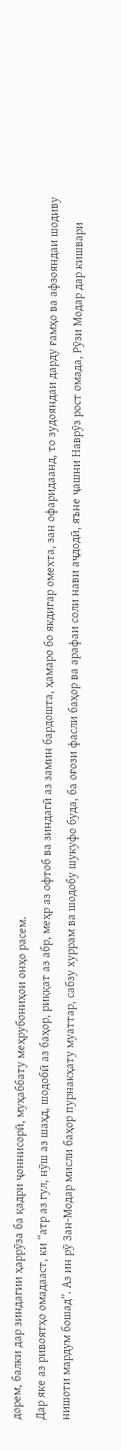дорем, балки дар зиндагии ҳаррӯза ба қадри ҷоннисорӣ, муҳаббату меҳрубониҳои онҳо расем.
Дар яке аз ривоятҳо омадааст, ки “атр аз гул, нӯш аз шаҳд, шодобӣ аз баҳор, риққат аз абр, меҳр аз офтоб ва зиндагӣ аз замин бардошта, ҳамаро бо якдигар омехта, зан офаридаанд, то зудояндаи дарду ғамҳо ва афзояндаи шодиву нишоти мардум бошад”. Аз ин рӯ Зан-Модар мисли баҳор пурнакҳату муаттар, сабзу хуррам ва шодобу шукуфо буда, ба оғози фасли баҳор ва арафаи соли нави аҷдодӣ, яъне ҷашни Наврӯз рост омада, Рӯзи Модар дар кишвари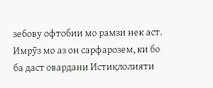зебову офтобии мо рамзи нек аст.
Имрӯз мо аз он сарфарозем, ки бо ба даст овардани Истиқлолияти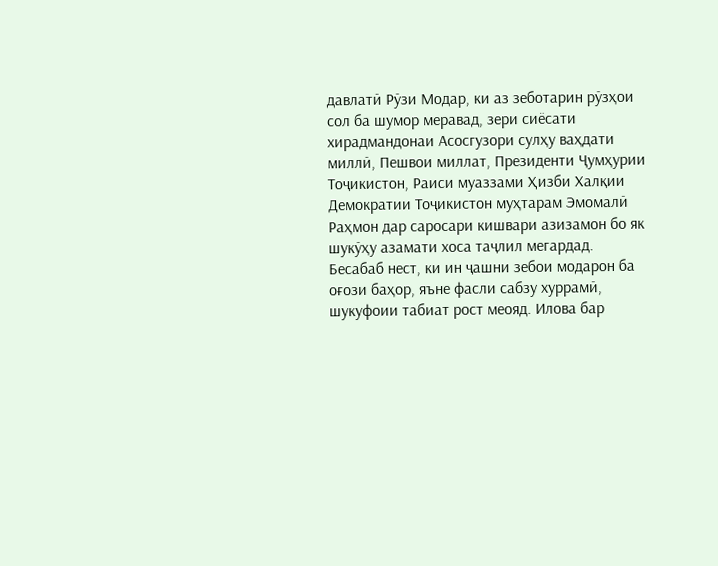давлатӣ Рӯзи Модар, ки аз зеботарин рӯзҳои сол ба шумор меравад, зери сиёсати хирадмандонаи Асосгузори сулҳу ваҳдати миллӣ, Пешвои миллат, Президенти Ҷумҳурии Тоҷикистон, Раиси муаззами Ҳизби Халқии Демократии Тоҷикистон муҳтарам Эмомалӣ Раҳмон дар саросари кишвари азизамон бо як шукӯҳу азамати хоса таҷлил мегардад. Бесабаб нест, ки ин ҷашни зебои модарон ба оғози баҳор, яъне фасли сабзу хуррамӣ, шукуфоии табиат рост меояд. Илова бар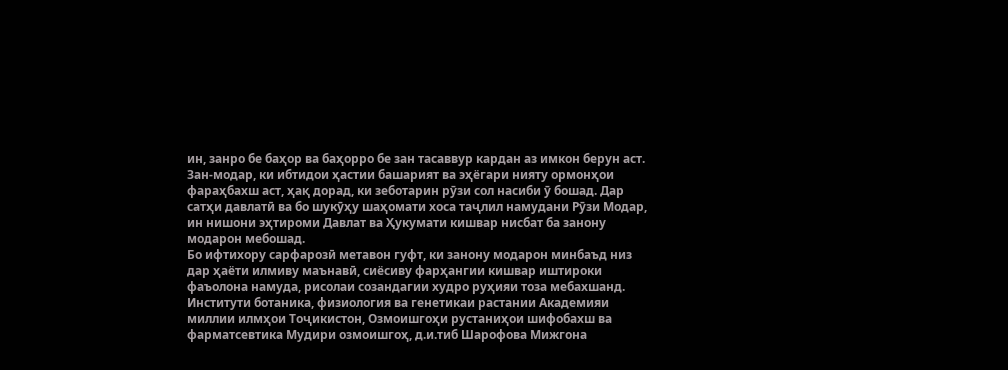ин, занро бе баҳор ва баҳорро бе зан тасаввур кардан аз имкон берун аст. Зан-модар, ки ибтидои ҳастии башарият ва эҳёгари нияту ормонҳои фараҳбахш аст, ҳақ дорад, ки зеботарин рӯзи сол насиби ӯ бошад. Дар сатҳи давлатӣ ва бо шукӯҳу шаҳомати хоса таҷлил намудани Рӯзи Модар, ин нишони эҳтироми Давлат ва Ҳукумати кишвар нисбат ба занону модарон мебошад.
Бо ифтихору сарфарозӣ метавон гуфт, ки занону модарон минбаъд низ дар ҳаёти илмиву маънавӣ, сиёсиву фарҳангии кишвар иштироки фаъолона намуда, рисолаи созандагии худро руҳияи тоза мебахшанд.
Институти ботаника, физиология ва генетикаи растании Академияи миллии илмҳои Тоҷикистон, Озмоишгоҳи рустаниҳои шифобахш ва фарматсевтика Мудири озмоишгоҳ, д.и.тиб Шарофова Мижгона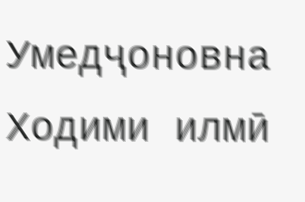Умедҷоновна Ходими илмӣ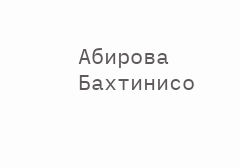Абирова Бахтинисо